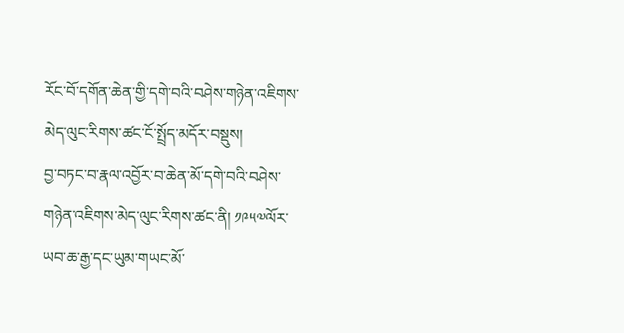རོང་བོ་དགོན་ཆེན་གྱི་དགེ་བའི་བཤེས་གཉེན་འཇིགས་མེད་ལུང་རིགས་ཚང་ངོ་སྤྲོད་མདོར་བསྡུས།
བྱ་བཏང་བ་རྣལ་འབྱོར་བ་ཆེན་མོ་དགེ་བའི་བཤེས་གཉེན་འཇིགས་མེད་ལུང་རིགས་ཚང་ནི། ༡༩༥༧ལོར་ཡབ་ཆ་རྒྱ་དང་ཡུམ་གཡང་མོ་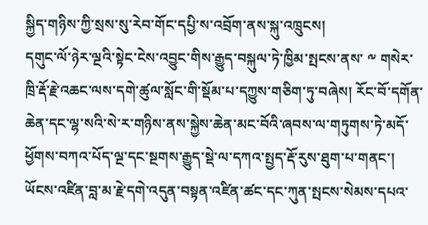སྐྱིད་གཉིས་ཀྱི་སྲས་སུ་རེབ་གོང་དཔྱི་ས་འབྲོག་ནས་སྐུ་འཁྲུངས།
དགུང་ལོ་ཉེར་ལྔའི་སྟེང་ངེས་འབྱུང་གིས་རྒྱུད་བསྐུལ་ཏེ་ཁྱིམ་སྤངས་ནས་ ༸ གསེར་ཁྲི་རྡོ་རྗེ་འཆང་ལས་དགེ་ཚུལ་སློང་གི་སྡོམ་པ་དཀྱུས་གཅིག་ཏུ་བཞེས། རོང་བོ་དགོན་ཆེན་དང་ལྷ་སའི་སེ་ར་གཉིས་ནས་སྐྱེས་ཆེན་མང་བོའི་ཞབས་ལ་གཏུགས་ཏེ་མདོ་ཕྱོགས་བཀའ་པོད་ལྔ་དང་སྔགས་རྒྱུད་སྡེ་ལ་དཀའ་སྤྱད་རྡོ་རུས་ཐུག་པ་གནང་། ཡོངས་འཛིན་བླ་མ་རྗེ་དགེ་འདུན་བསྟན་འཛིན་ཚང་དང་ཀུན་སྤངས་སེམས་དཔའ་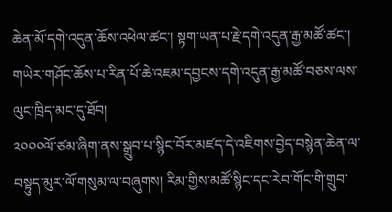ཆེན་མོ་དགེ་འདུན་ཆོས་འཕེལ་ཚང་། སྟག་ཡན་པ་རྗེ་དགེ་འདུན་རྒྱ་མཚོ་ཚང་། གཡེར་གཤོང་ཆོས་པ་རིན་པོ་ཆེ་འཇམ་དབྱངས་དགེ་འདུན་རྒྱ་མཚོ་བཅས་ལས་ལུང་ཁྲིད་མང་དུ་ཐོབ།
༢༠༠༠ལོ་ཙམ་ཞིག་ནས་སྒྲུབ་པ་སྙིང་བོར་མཛད་དེ་འཇིགས་བྱེད་བསྙེན་ཆེན་ལ་བསྟུད་མུར་ལོ་གསུམ་ལ་བཞུགས། རིམ་གྱིས་མཚོ་སྙིང་དང་རེབ་གོང་གི་གྲུབ་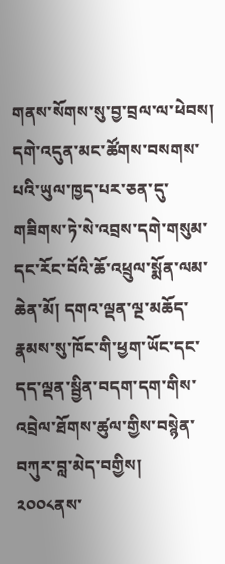གནས་སོགས་སུ་བྱ་བྲལ་ལ་ཕེབས། དགེ་འདུན་མང་ཚོགས་བསགས་པའི་ཡུལ་ཁྱད་པར་ཅན་དུ་གཟིགས་ཏེ་སེ་འབྲས་དགེ་གསུམ་དང་རོང་བོའི་ཆོ་འཕྲུལ་སྨོན་ལམ་ཆེན་མོ། དགའ་ལྡན་ལྔ་མཆོད་རྣམས་སུ་ཁོང་གི་ཕྱག་ཡོང་དང་དད་ལྡན་སྦྱིན་བདག་དག་གིས་འབྲེལ་ཐོགས་ཚུལ་གྱིས་བསྙེན་བཀུར་བླ་མེད་བགྱིས།
༢༠༠༨ནས་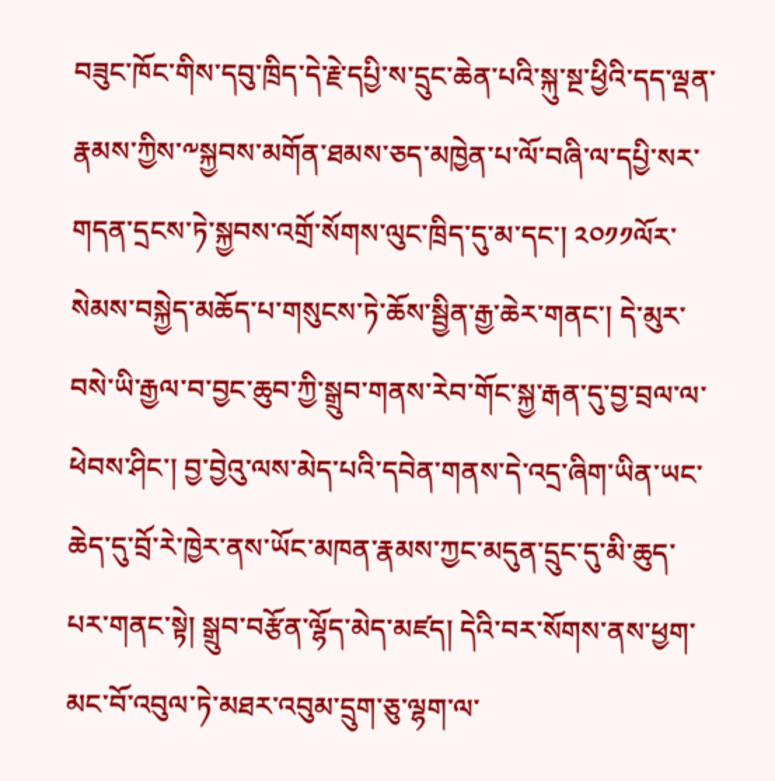བཟུང་ཁོང་གིས་དབུ་ཁྲིད་དེ་རྗེ་དཔྱི་ས་དྲུང་ཆེན་པའི་སྐུ་སྔ་ཕྱིའི་དད་ལྡན་རྣམས་ཀྱིས་༸སྐྱབས་མགོན་ཐམས་ཅད་མཁྱེན་པ་ལོ་བཞི་ལ་དཔྱི་སར་གདན་དྲངས་ཏེ་སྐྱབས་འགྲོ་སོགས་ལུང་ཁྲིད་དུ་མ་དང་། ༢༠༡༡ལོར་སེམས་བསྐྱེད་མཆོད་པ་གསུངས་ཏེ་ཆོས་སྦྱིན་རྒྱ་ཆེར་གནང་། དེ་མུར་བསེ་ཡི་རྒྱལ་བ་བྱང་ཆུབ་ཀྱི་སྒྲུབ་གནས་རེབ་གོང་སྐྱ་རྒན་དུ་བྱ་བྲལ་ལ་ཕེབས་ཤིང་། བྱ་བྱེའུ་ལས་མེད་པའི་དབེན་གནས་དེ་འདྲ་ཞིག་ཡིན་ཡང་ཆེད་དུ་བྲོ་རེ་ཁྱེར་ནས་ཡོང་མཁན་རྣམས་ཀྱང་མདུན་དྲུང་དུ་མི་ཆུད་པར་གནང་སྟེ། སྒྲུབ་བརྩོན་ལྷོད་མེད་མཛད། དེའི་བར་སོགས་ནས་ཕྱག་མང་བོ་འབུལ་ཏེ་མཐར་འབུམ་དྲུག་ཅུ་ལྷག་ལ་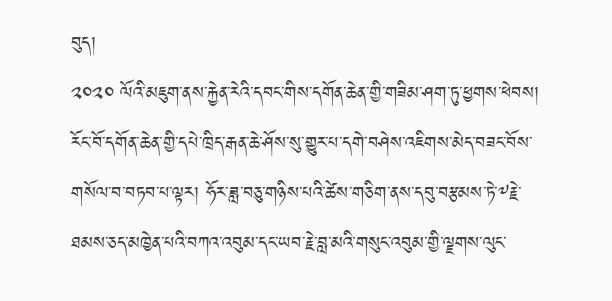བུད།
༢༠༢༠ ལོའི་མཇུག་ནས་རྐྱེན་རེའི་དབང་གིས་དགོན་ཆེན་གྱི་གཟིམ་ཤག་ཏུ་ཕྱགས་ཕེབས། རོང་བོ་དགོན་ཆེན་གྱི་དཔེ་ཁྲིད་རྒན་ཆེ་ཤོས་སུ་གྱུར་པ་དགེ་བཤེས་འཇིགས་མེད་བཟང་བོས་གསོལ་བ་བཏབ་པ་ལྟར། ཧོར་ཟླ་བཅུ་གཉིས་པའི་ཚེས་གཅིག་ནས་དབུ་བརྩམས་ཏེ་༸རྗེ་ཐམས་ཅད་མཁྱེན་པའི་བཀའ་འབུམ་དང་ཡབ་རྗེ་བླ་མའི་གསུང་འབུམ་གྱི་ལྗགས་ལུང་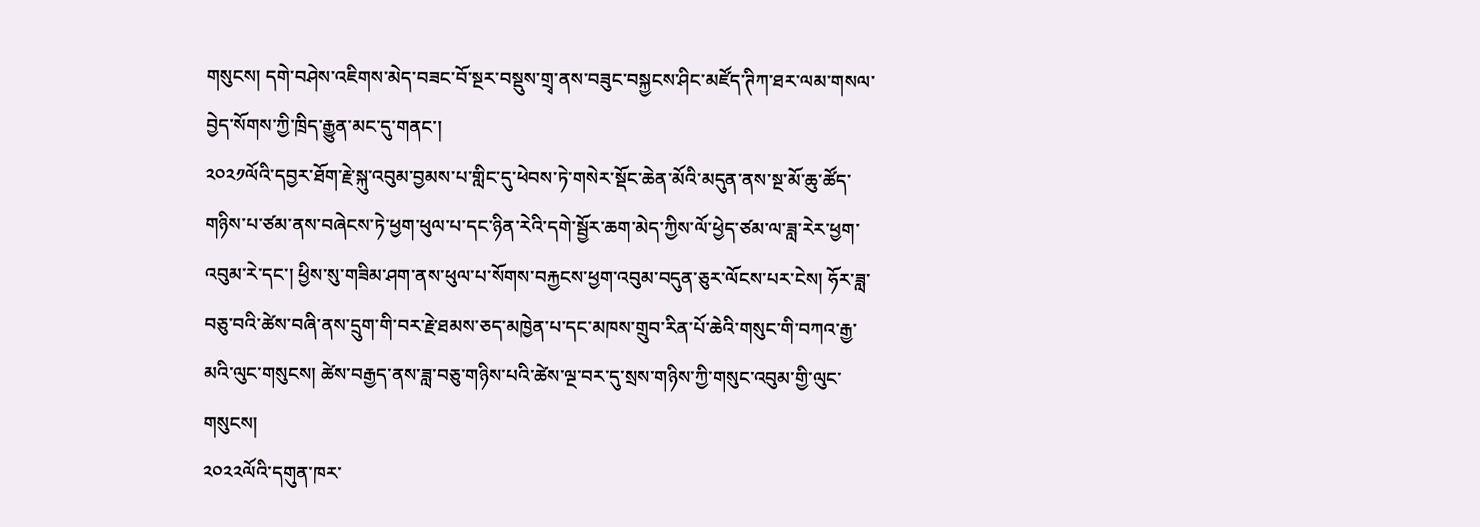གསུངས། དགེ་བཤེས་འཇིགས་མེད་བཟང་བོ་སྔར་བསྡུས་གྲྭ་ནས་བཟུང་བསྐྱངས་ཤིང་མཛོད་ཊིཀ་ཐར་ལམ་གསལ་བྱེད་སོགས་ཀྱི་ཁྲིད་རྒྱུན་མང་དུ་གནང་།
༢༠༢༡ལོའི་དབྱར་ཐོག་རྗེ་སྐུ་འབུམ་བྱམས་པ་གླིང་དུ་ཕེབས་ཏེ་གསེར་སྡོང་ཆེན་མོའི་མདུན་ནས་སྔ་མོ་ཆུ་ཚོད་གཉིས་པ་ཙམ་ནས་བཞེངས་ཏེ་ཕྱག་ཕུལ་པ་དང་ཉིན་རེའི་དགེ་སྦྱོར་ཆག་མེད་ཀྱིས་ལོ་ཕྱེད་ཙམ་ལ་ཟླ་རེར་ཕྱག་འབུམ་རེ་དང་། ཕྱིས་སུ་གཟིམ་ཤག་ནས་ཕུལ་པ་སོགས་བརྐྱངས་ཕྱག་འབུམ་བདུན་ཅུར་ལོངས་པར་ངེས། ཧོར་ཟླ་བཅུ་བའི་ཚེས་བཞི་ནས་དྲུག་གི་བར་རྗེ་ཐམས་ཅད་མཁྱེན་པ་དང་མཁས་གྲུབ་རིན་པོ་ཆེའི་གསུང་གི་བཀའ་རྒྱ་མའི་ལུང་གསུངས། ཚེས་བརྒྱད་ནས་ཟླ་བཅུ་གཉིས་པའི་ཚེས་ལྔ་བར་དུ་སྲས་གཉིས་ཀྱི་གསུང་འབུམ་གྱི་ལུང་གསུངས།
༢༠༢༢ལོའི་དགུན་ཁར་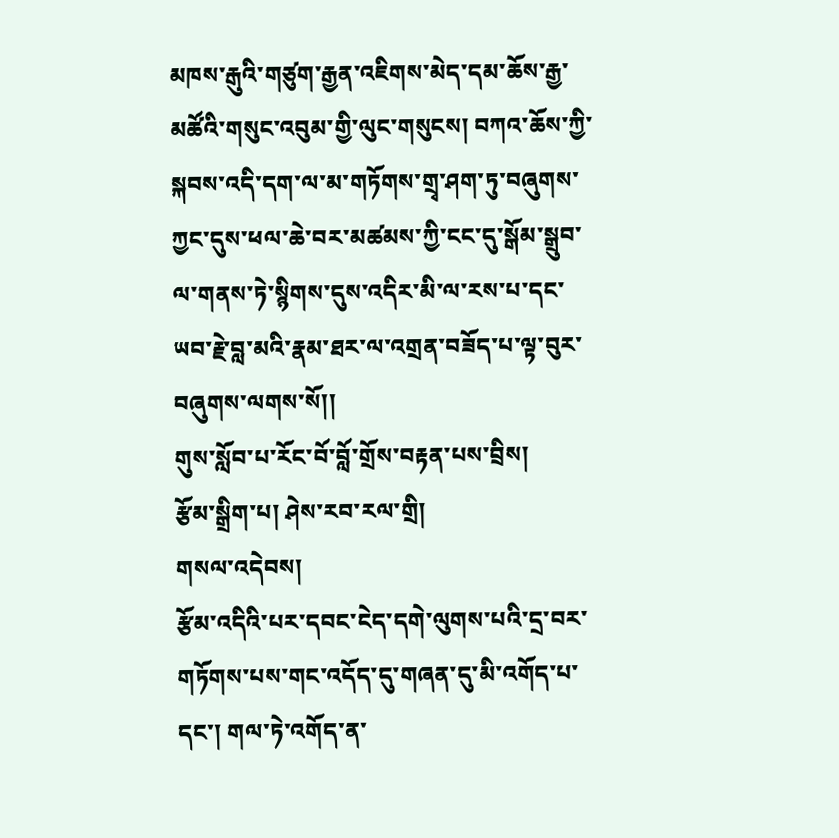མཁས་རྒུའི་གཙུག་རྒྱན་འཇིགས་མེད་དམ་ཆོས་རྒྱ་མཚོའི་གསུང་འབུམ་གྱི་ལུང་གསུངས། བཀའ་ཆོས་ཀྱི་སྐབས་འདི་དག་ལ་མ་གཏོགས་གྲྭ་ཤག་ཏུ་བཞུགས་ཀྱང་དུས་ཕལ་ཆེ་བར་མཚམས་ཀྱི་ངང་དུ་སྒོམ་སྒྲུབ་ལ་གནས་ཏེ་སྙིགས་དུས་འདིར་མི་ལ་རས་པ་དང་ཡབ་རྗེ་བླ་མའི་རྣམ་ཐར་ལ་འགྲན་བཟོད་པ་ལྟ་བུར་བཞུགས་ལགས་སོ།།
གུས་སློབ་པ་རོང་བོ་བློ་གྲོས་བརྟན་པས་བྲིས།
རྩོམ་སྒྲིག་པ། ཤེས་རབ་རལ་གྲི།
གསལ་འདེབས།
རྩོམ་འདིའི་པར་དབང་ངེད་དགེ་ལུགས་པའི་དྲ་བར་གཏོགས་པས་གང་འདོད་དུ་གཞན་དུ་མི་འགོད་པ་དང་། གལ་ཏེ་འགོད་ན་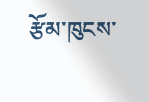རྩོམ་ཁུངས་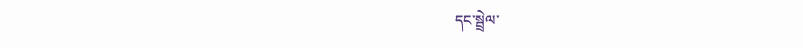དང་སྦྲེལ་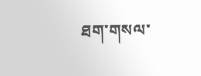ཐག་གསལ་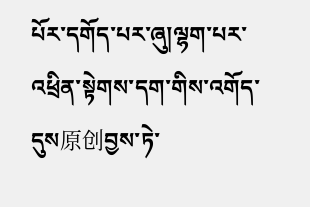པོར་དགོད་པར་ཞུ།ལྷག་པར་འཕྲིན་སྟེགས་དག་གིས་འགོད་དུས原创བྱས་ཏེ་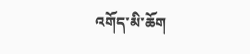འགོད་མི་ཆོག